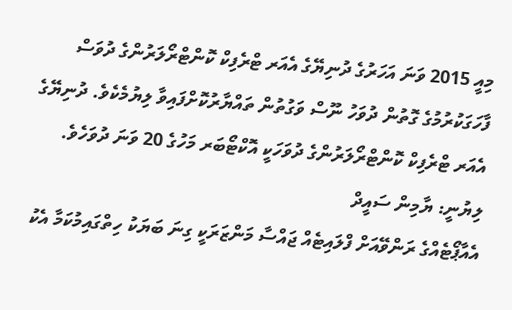މިއީ 2015 ވަނަ އަހަރުގެ ދުނިޔޭގެ އެއަރ ޓްރެފިކް ކޮންޓްރޯލަރުންގެ ދުވަސް ފާހަގަކުރުމުގެ ގޮތުން ދުވަހު ނޫސް ވަގުތުން ތައްޔާރުކޮށްފައިވާ ލިޔުމެކެވެ. ދުނިޔޭގެ އެއަރ ޓްރެފިކް ކޮންޓްރޯލަރުންގެ ދުވަހަކީ އޮކްޓޯބަރ މަހުގެ 20 ވަނަ ދުވަހެވެ. ލިޔުނީ: ޔާމިން ސައީދް
އެއާޕޯޓެއްގެ ރަންވޭއަށް ފްލައިޓެއް ޖައްސާ މަންޒަރަކީ ގިނަ ބަޔަކު ހިތްގައިމުކަމާ އެކު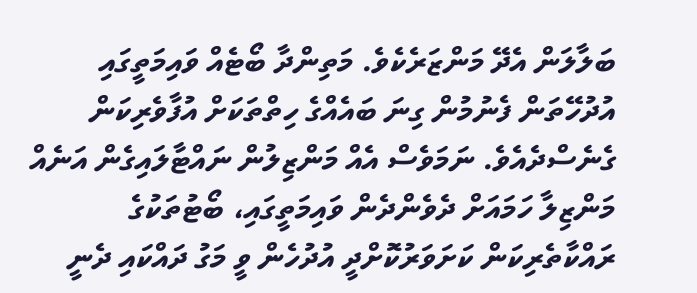ބަލާލަން އެދޭ މަންޒަރެކެވެ. މަތިންދާ ބޯޓެއް ވައިމަތީގައި އުދުހޭތަން ފެނުމުން ގިނަ ބައެއްގެ ހިތްތަކަށް އުފާވެރިކަން ގެނެސްދެއެވެ. ނަމަވެސް އެއް މަންޒިލުން ނައްޓާލައިގެން އަނެއް މަންޒިލާ ހަމައަށް ދެވެންދެން ވައިމަތީގައި، ބޯޓުތަކުގެ ރައްކާތެރިކަން ކަށަވަރުކޮށްދީ އުދުހެން ވީ މަގު ދައްކައި ދެނީ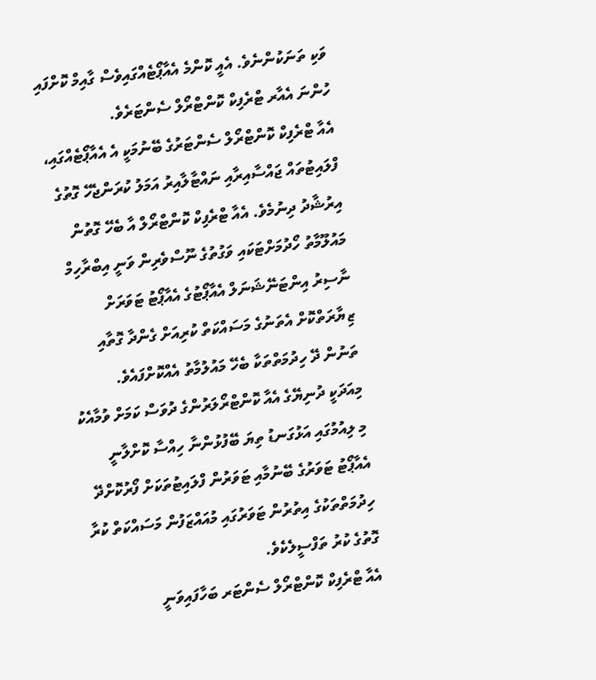ވަކި ތަނަކުންނެވެ. އެއީ ކޮންމެ އެއާޕޯޓެއްގައިވެސް ގާއިމް ކޮށްފައި ހުންނަ އެއާރ ޓްރެފިކް ކޮންޓްރޯލް ސެންޓަރެވެ.
އެއާ ޓްރެފިކް ކޮންޓްރޯލް ސެންޓަރުގެ ބޭނުމަކީ އެ އެއާޕޯޓެއްގައި، ފްލައިޓުތައް ޖައްސާއިރާއި ނައްޓާލާއިރު އަމަލު ކުރަންޖެހޭ ގޮތުގެ އިރުޝާދު ދިނުމެވެ. އެއާ ޓްރެފިކް ކޮންޓްރޯލް އާ ބެހޭ ގޮތުން މައުލޫމާތު ހޯދުމަށްޓަކައި ވަގުތުގެ ނޫސްވެރިން ވަނީ އިބްރާހިމް ނާސިރު އިންޓަނޭޝަނަލް އެއާޕޯޓުގެ އެއާޕޯޓު ޓަވަރަށް ޒިޔާރަތްކޮށް އެތަނުގެ މަސައްކަތް ކުރިއަށް ގެންދާ ގޮތާއި ތަނުން ދޭ ހިދުމަތްތަކާ ބެހޭ މައުލުމާތު އެއްކޮށްފައެވެ.
މިއަދަކީ ދުނިޔޭގެ އެއާ ކޮންޓްރޯލަރުންގެ ދުވަސް ކަމަށް ވުމާއެކު މި ލިއުމުގައި އަޅުގަނޑު ތިޔަ ބޭފުޅުންނާ ހިއްސާ ކޮށްލާނީ އެއާޕޯޓު ޓަވަރުގެ ބޭނުމާއި ޓަވަރުން ފްލައިޓުތަކަށް ފޯރުކޮށްދޭ ހިދުމަތްތަކުގެ އިތުރުން ޓަވަރުގައި މުއައްޒަފުން މަސައްކަތް ކުރާ ގޮތުގެ ކުރު ތަފްސީލެކެވެ.
އެއާ ޓްރެފިކް ކޮންޓްރޯލް ސެންޓަރ ބަހާފައިވަނީ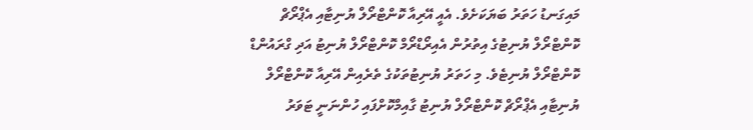މައިގަނޑު ހަތަރު ބަޔަކަށެވެ. އެއީ އޭރިއާ ކޮންޓްރޯލް ޔުނިޓާއި އެޕްރޯޗް ކޮންޓްރޯލް ޔުނިޓުގެ އިތުރުން އެއިރޯޑްރޯމް ކޮންޓްރޯލް ޔުނިޓު އަދި ގްރައުންޑް ކޮންޓްރޯލް ޔުނިޓެވެ. މި ހަތަރު ޔުނިޓުތަކުގެ ތެރެއިން އޭރިއާ ކޮންޓްރޯލް ޔުނިޓާއި އެޕްރޯޗް ކޮންޓްރޯލް ޔުނިޓު ގާއިމްކޮށްފައި ހުންނަނީ ޓަވަރު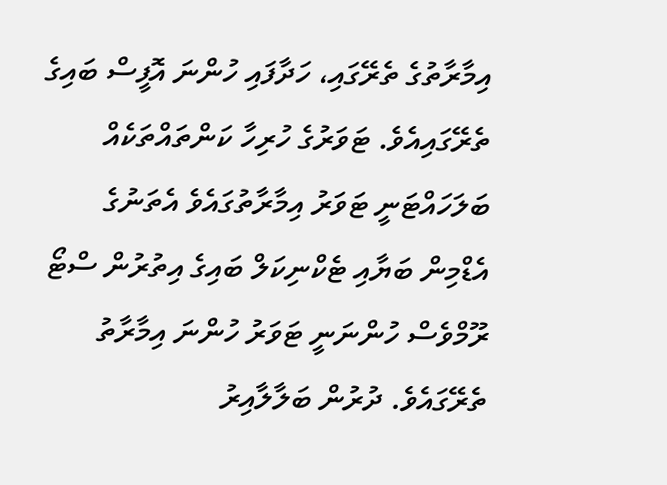އިމާރާތުގެ ތެރޭގައި، ހަދާފައި ހުންނަ އޮފީސް ބައިގެ ތެރޭގައިއެވެ. ޓަވަރުގެ ހުރިހާ ކަންތައްތަކެއް ބަލަހައްޓަނީ ޓަވަރު އިމާރާތުގައެވެ އެތަނުގެ އެޑްމިން ބަޔާއި ޓެކްނިކަލް ބައިގެ އިތުރުން ސްޓޯ ރޫމްވެސް ހުންނަނީ ޓަވަރު ހުންނަ އިމާރާތު ތެރޭގައެވެ. ދުރުން ބަލާލާއިރު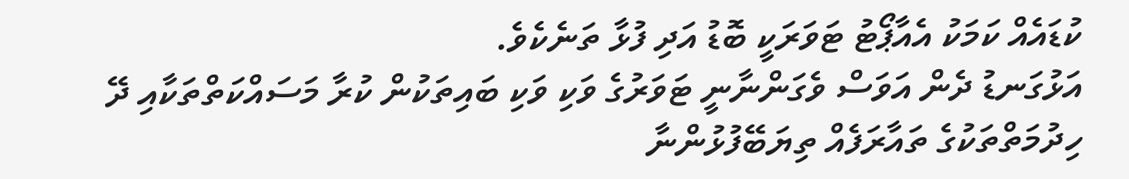ކުޑައެއް ކަމަކު އެއާޕޯޓު ޓަވަރަކީ ބޮޑު އަދި ފުޅާ ތަނެކެވެ.
އަޅުގަނޑު ދެން އަވަސް ވެގަންނާނީ ޓަވަރުގެ ވަކި ވަކި ބައިތަކުން ކުރާ މަސައްކަތްތަކާއި ދޭ ހިދުމަތްތަކުގެ ތައާރަފެއް ތިޔަބޭފުޅުންނާ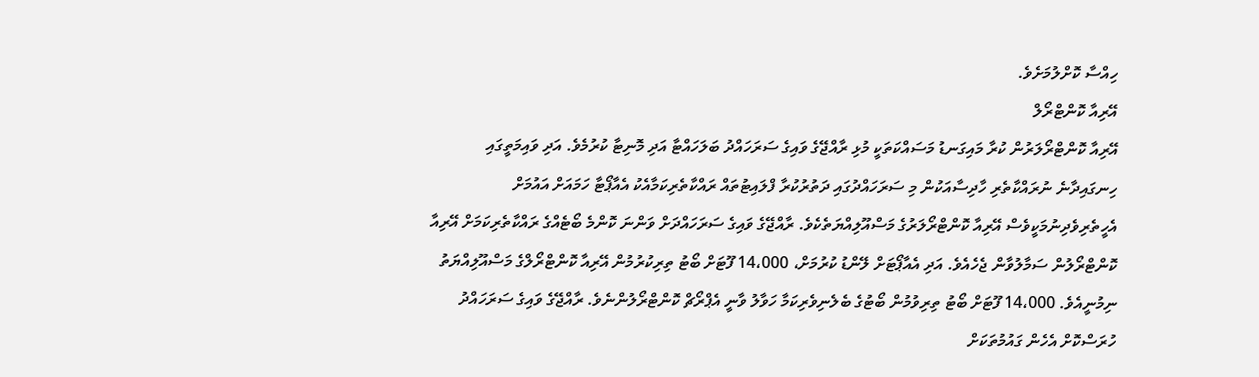ހިއްސާ ކޮށްލުމަށެވެ.
އޭރިއާ ކޮންޓްރޯލް
އޭރިއާ ކޮންޓްރޯލަރުން ކުރާ މައިގަނޑު މަސައްކަތަކީ މުޅި ރާއްޖޭގެ ވައިގެ ސަރަހައްދު ބަލަހައްޓާ އަދި މޮނިޓާ ކުރުމެވެ. އަދި ވައިމަތީގައި ހިނގައިދާނެ ނުރައްކާތެރި ހާދިސާއަކުން މި ސަރަހައްދުގައި ދަތުރުކުރާ ފްލައިޓުތައް ރައްކާތެރިކަމާއެކު އެއާޕޯޓާ ހަމައަށް އައުމަށް އެހީތެރިވެދިނުމަކީވެސް އޭރިއާ ކޮންޓްރޯލަރުގެ މަސްއޫލިއްޔަތެކެވެ. ރާއްޖޭގެ ވައިގެ ސަރަހައްދަށް ވަންނަ ކޮންމެ ބޯޓެއްގެ ރައްކާތެރިކަމަށް އޭރިއާ ކޮންޓްރޯލުން ސަމާލުވާން ޖެހެއެވެ. އަދި އެއާޕޯޓަށް ލޭންޑު ކުރުމަށް، 14،000 ފޫޓަށް ބޯޓު ތިރިކުރުމުން އޭރިއާ ކޮންޓްރޯލްގެ މަސްއޫލިއްޔަތު ނިމުނީއެވެ. 14،000 ފޫޓަށް ބޯޓު ތިރިވުމުން ބޯޓުގެ ބެލެނިވެރިކަމާ ހަވާލު ވާނީ އެޕްރޯޗް ކޮންޓްރޯލުންނެވެ. ރާއްޖޭގެ ވައިގެ ސަރަހައްދު ހުރަސްކޮށް އެހެން ގައުމުތަކަށް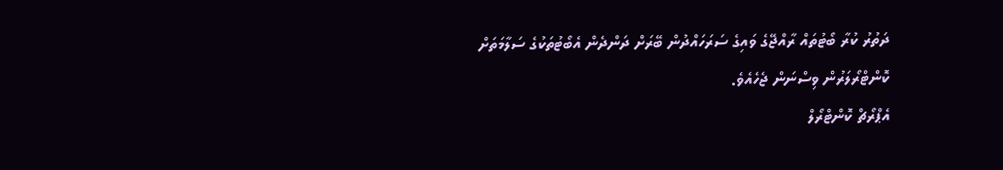ދަތުރު ކުރާ ބޯޓުތައް ރާއްޖޭގެ ވައިގެ ސަރަހައްދުން ބޭރަށް ދަންދެން އެބޯޓުތަކުގެ ސަލާމަތަށް ކޮންޓްރޯލަރުން ވިސްނަން ޖެހެއެވެ.
އެޕްރޯޗް ކޮންޓްރޯލް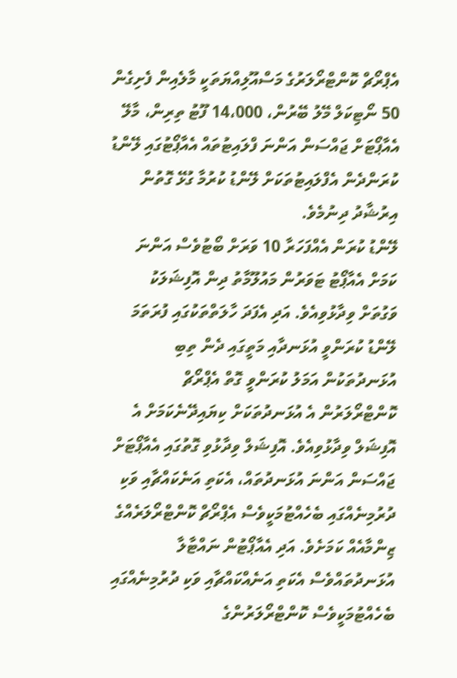އެޕްރޯޗް ކޮންޓްރޯލަރުގެ މަސްއޫލިއްޔަތަކީ މާލެއިން ފެށިގެން 50 ނޯޓިކަލް މޭލު ބޭރުން، 14،000 ފޫޓު ތިރިން، މާލޭ އެއާޕޯޓަށް ޖައްސަން އަންނަ ފްލައިޓުތައް އެއާޕޯޓުގައި ލޭންޑު ކުރަންދެން އެފްލައިޓުތަކަށް ލޭންޑު ކުރުމާ ގުޅޭ ގޮތުން އިރުޝާދު ދިނުމެވެ.
ލޭންޑު ކުރަން އެއްފަހަރާ 10 ވަރަށް ބޯޓުވެސް އަންނަ ކަމަށް އެއާޕޯޓު ޓަވަރުން މައުލޫމާތު ދިން އޮފިޝަލަކު ވަގުތަށް ވިދާޅުވިއެވެ. އަދި އެފަދަ ހާލަތްތަކުގައި ފުރަތަމަ ލޭންޑު ކުރަންވީ އުޅަނދާއި މަތީގައި ދެން ތިބި އުޅަނދުތަކުން އަމަލު ކުރަންވީ ގޮތް އެޕްރޯޗް ކޮންޓްރޯލަރުން އެ އުޅަނދުތަކަށް ކިޔައިދޭނެކަމަށް އެ އޮފިޝަލް ވިދާޅުވިއެވެ. އޮފިޝަލް ވިދާޅުވި ގޮތުގައި އެއާޕޯޓަށް ޖައްސަން އަންނަ އުޅަނދުތައް، އެކަތި އަނެކައްޗާއި ވަކި ދުރުމިނެއްގައި ބެހެއްޓުމަކީވެސް އެޕްރޯޗް ކޮންޓްރޯލަރެއްގެ ޒިންމާއެއް ކަމަށެވެ. އަދި އެއާޕޯޓުން ނައްޓާލާ އުޅަނދުތައްވެސް އެކަތި އަނެއްކައްޗާއި ވަކި ދުރުމިނެއްގައި ބެހެއްޓުމަކީވެސް ކޮންޓްރޯލަރުންގެ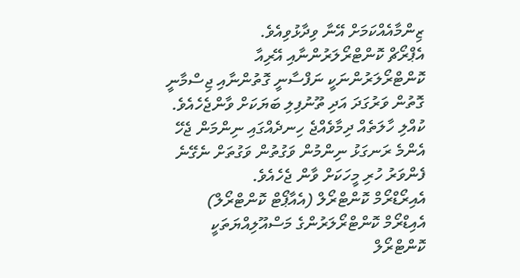ޒިންމާއެއްކަމަށް އޭނާ ވިދާޅުވިއެވެ.
އެޕްރޯޗް ކޮންޓްރޯލަރުންނާއި އޭރިއާ ކޮންޓްރޯލަރުންނަކީ ނަފްސާނީ ގޮތުންނާއި ޖިސްމާނީ ގޮތުން ވަރުގަދަ އަދި ތޫނުފިލި ބަޔަކަށް ވާންޖެހެއެވެ. ކުއްލި ހާލަތެއް ދިމާވެއްޖެ ހިނދެއްގައި ނިންމަން ޖެހޭ އެންމެ ރަނގަޅު ނިންމުން ވަގުތުން ވަގުތަށް ނެގޭނެ ފެންވަރު ހުރި މީހަކަށް ވާން ޖެހެއެވެ.
އެއިރޯޑްރޯމް ކޮންޓްރޯލް (އެއާޕޯޓް ކޮންޓްރޯލް)
އެއިޑްރޯމް ކޮންޓްރޯލަރުންގެ މަސްއޫލިއްޔަތަކީ ކޮންޓްރޯލް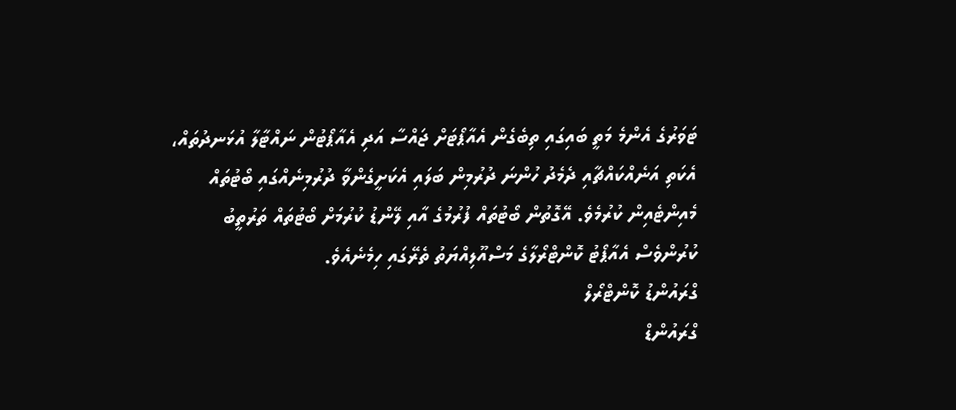ޓަވަރުގެ އެންމެ މަތީ ބައިގައި ތިބެގެން އެއާޕޯޓަށް ޖައްސާ އަދި އެއާޕޯޓުން ނައްޓާލާ އުޅަނދުތައް، އެކަތި އަނެއްކައްޗާއި ދެމެދު ހުންނަ ދުރުމިން ބަލައި އެކަށީގެންވާ ދުރުމިނެއްގައި ބޯޓުތައް މެއިންޓެއިން ކުރުމެވެ. އޭގޮތުން ބޯޓުތައް ފުރުމުގެ އާއި ލޭންޑު ކުރުމަށް ބޯޓުތައް ތަރުތީބު ކުރުންވެސް އެއާޕޯޓު ކޮންޓްރޯލާގެ މަސްއޫލިއްޔަތު ތެރޭގައި ހިމެނެއެވެ.
ގްރައުންޑު ކޮންޓްރޯލް
ގްރައުންޑް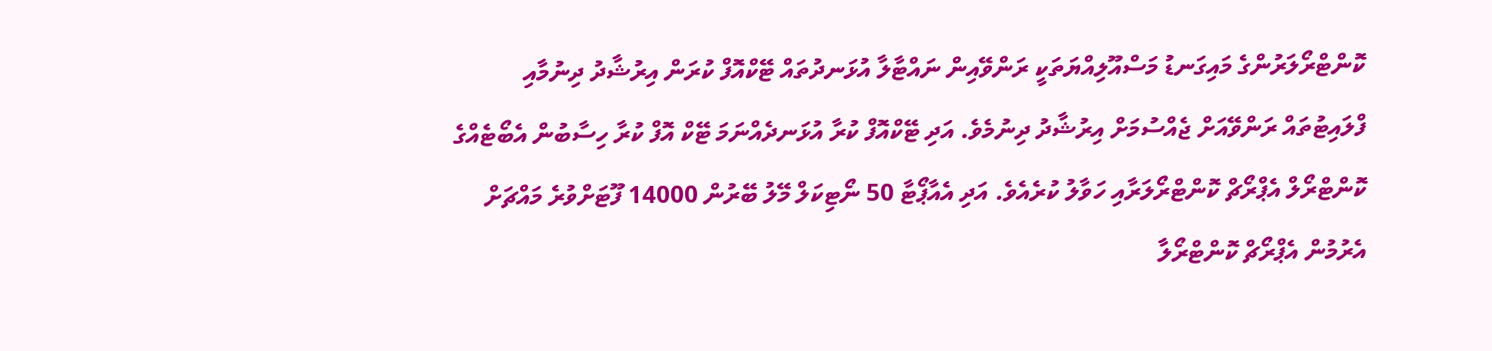ކޮންޓްރޯލަރުންގެ މައިގަނޑު މަސްއޫލިއްޔަތަކީ ރަންވޭއިން ނައްޓާލާ އުޅަނދުތައް ޓޭކްއޮފް ކުރަން އިރުޝާދު ދިނުމާއި ފްލައިޓުތައް ރަންވޭއަށް ޖެއްސުމަށް އިރުޝާދު ދިނުމެވެ. އަދި ޓޭކްއޮފް ކުރާ އުޅަނދެއްނަމަ ޓޭކް އޮފް ކުރާ ހިސާބުން އެބޯޓެއްގެ ކޮންޓްރޯލް އެޕްރޯޗް ކޮންޓްރޯލަރާއި ހަވާލު ކުރެއެވެ. އަދި އެއާޕޯޓާ 50 ނޯޓިކަލް މޭލު ބޭރުން 14000 ފޫޓަށްވުރެ މައްޗަށް އެރުމުން އެޕްރޯޗް ކޮންޓްރޯލާ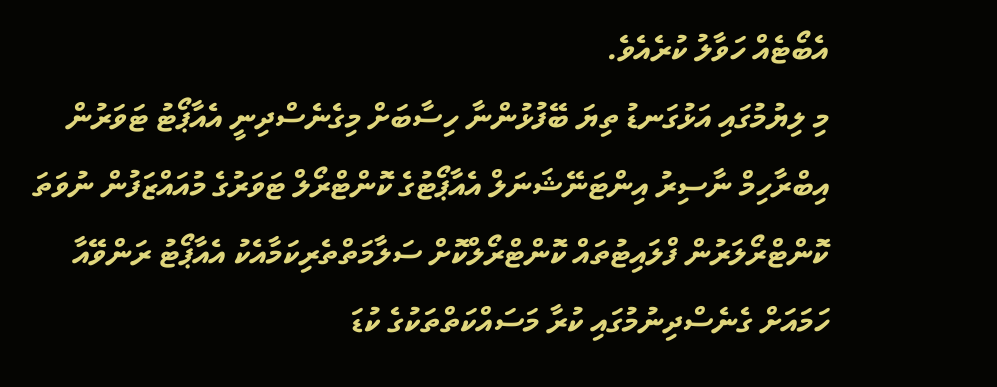އެބޯޓެއް ހަވާލު ކުރެއެވެ.
މި ލިޔުމުގައި އަޅުގަނޑު ތިޔަ ބޭފުޅުންނާ ހިސާބަށް މިގެނެސްދިނީ އެއާޕޯޓު ޓަވަރުން އިބްރާހިމް ނާސިރު އިންޓަނޭޝަނަލް އެއާޕޯޓުގެ ކޮންޓްރޯލް ޓަވަރުގެ މުއައްޒަފުން ނުވަތަ ކޮންޓްރޯލަރުން ފްލައިޓުތައް ކޮންޓްރޯލްކޮށް ސަލާމަތްތެރިކަމާއެކު އެއާޕޯޓު ރަންވޭއާ ހަމައަށް ގެނެސްދިނުމުގައި ކުރާ މަސައްކަތްތަކުގެ ކުޑަ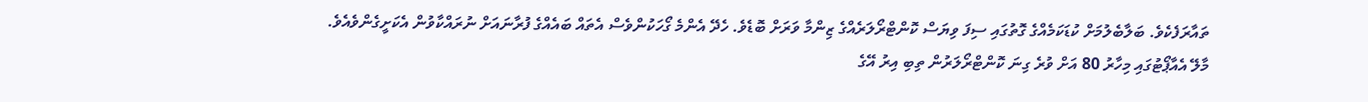ތައާރަފެކެވެ. ބަލާބެލުމަށް ކުޑަކަމެއްގެ ގޮތުގައި ސިފަ ވިޔަސް ކޮންޓްރޯލަރެއްގެ ޒިންމާ ވަރަށް ބޮޑެވެ. ހެދޭ އެންމެ ގޯހަކުންވެސް އެތައް ބައެއްގެ ފުރާނައަށް ނުރައްކާވުން އެކަށީގެންވެއެވެ.
މާލޭ އެއާޕޯޓުގައި މިހާރު 80 އަށް ވުރެ ގިނަ ކޮންޓްރޯލަރުން ތިބި އިރު އޭގެ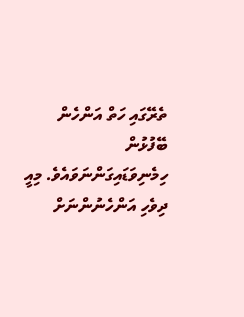ތެރޭގައި ހަތް އަންހެން ބޭފުޅުން ހިމެނިވަޑައިގަންނަވައެވެ. މިއީ ދިވެހި އަންހެނުންނަށް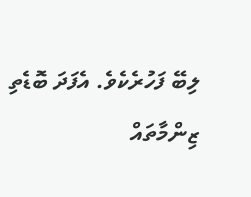ލިބޭ ފަހުރެކެވެ. އެފަދަ ބޮޑެތި ޒިންމާތައް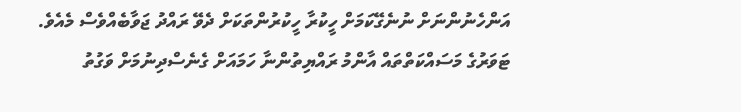އަންހެނުންނަށް ނުނެގޭކަމަށް ހީކުރާ ހީކުރުންތަކަށް ދެވޭ ރައްދު ޖަވާބެއްވެސް މެއެވެ.
ޓަވަރުގެ މަސައްކަތްތައް އާންމު ރައްޔިތުންނާ ހަމައަށް ގެނެސްދިނުމަށް ވަގުތު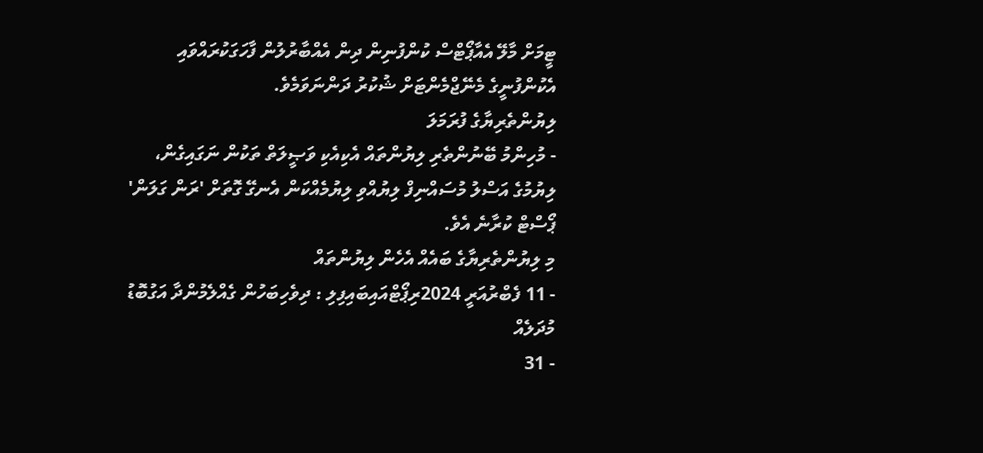ޓީމަށް މާލޭ އެއާޕޯޓްސް ކުންފުނިން ދިން އެއްބާރުލުން ފާހަގަކުރައްވައި އެކުންފުނީގެ މެނޭޖްމެންޓަށް ޝުކުރު ދަންނަވަމެވެ.
ލިޔުންތެރިޔާގެ ފުރަމަލަ
- މުހިންމު ބޭނުންތެރި ލިޔުންތައް އެކިއެކި ވަޞީލަތް ތަކުން ނަގައިގެން، ލިޔުމުގެ އަސްލު މުސައްނިފް ލިޔުއްވި ލިޔުމެއްކަން އެނގޭ ގޮތަށް 'ރަން ގަލަން' ޕޯސްޓް ކުރާނެ އެވެ.
މި ލިޔުންތެރިޔާގެ ބައެއް އެހެން ލިޔުންތައް
- 11 ފެބްރުއަރީ 2024ރިޕޯޓްއައިބައިފިލި : ދިވެހިބަހުން ގެއްލެމުންދާ އަގުބޮޑު މުދަލެއް
- 31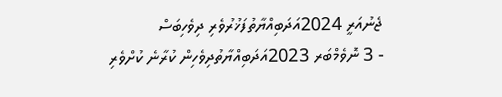ޖެނުއަރީ 2024އަދަބިއްޔާތުފަޚުރުވެރި ދިވެހިބަސް
- 3 ނޮވެމްބަރ 2023އަދަބިއްޔާތުދިވެހިން ކުރާނެ ކުށްވެރި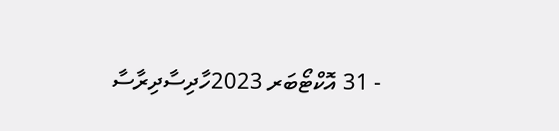- 31 އޮކްޓޯބަރ 2023ހާދިސާދިރާސާ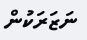ނަޒަރަކުން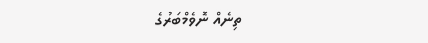ތިނެއް ނޮވެމްބަރުގެ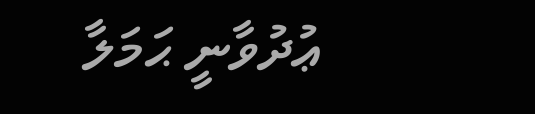ޢުދުވާނީ ޙަމަލާ